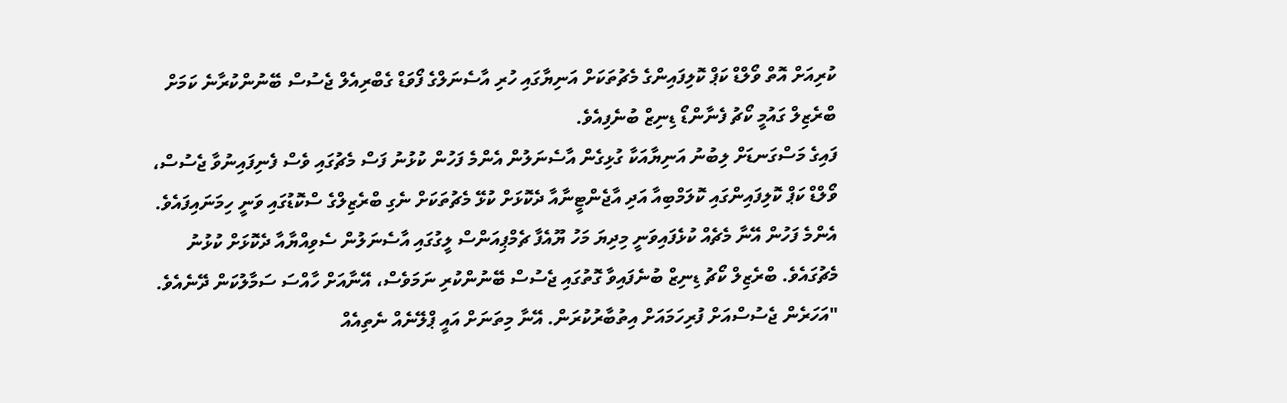ކުރިއަށް އޮތް ވޯލްޑް ކަޕް ކޮލިފައިންގެ މެޗުތަކަށް އަނިޔާގައި ހުރި އާސެނަލްގެ ފޯވަޑް ގެބްރިއެލް ޖެސުސް ބޭނުންކުރާނެ ކަމަށް ބްރެޒިލް ގައުމީ ކޯޗު ފެނާންޑޯ ޑިނިޒް ބުނެފިއެވެ.
ފައިގެ މަސްގަނޑަށް ލިބުނު އަނިޔާއަކާ ގުޅިގެން އާސެނަލުން އެންމެ ފަހުން ކުޅުނު ފަސް މެޗުގައި ވެސް ފެނިފައިނުވާ ޖެސުސް، ވޯލްޑް ކަޕް ކޮލިފައިންގައި ކޮލަމްބިއާ އަދި އާޖެންޓީނާއާ ދެކޮޅަށް ކުޅޭ މެޗުތަކަށް ނެގި ބްރެޒިލްގެ ސްކޮޑުގައި ވަނީ ހިމަނައިފައެވެ. އެންމެ ފަހުން އޭނާ މެޗެއް ކުޅެފައިވަނީ މިދިޔަ މަހު ޔޫއެފާ ޗެމްޕިއަންސް ލީގުގައި އާސެނަލުން ސެވިއްޔާއާ ދެކޮޅަށް ކުޅުނު މެޗުގައެވެ. ބްރެޒިލް ކޯޗު ޑިނިޒް ބުނެފައިވާ ގޮތުގައި ޖެސުސް ބޭނުންކުރި ނަމަވެސް، އޭނާއަށް ހާއްސަ ސަމާލުކަން ދޭނެއެވެ.
"އަހަރެން ޖެސުސްއަށް ފުރިހަމައަށް އިތުބާރުކުރަން. އޭނާ މިތަނަށް އައީ ޕްލޭނެއް ނެތިއެއް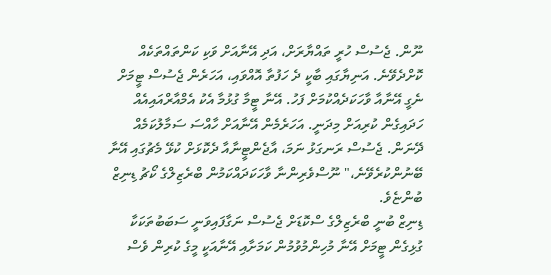ނޫން. ޖެސުސް ހުރީ ތައްޔާރަށް، އަދި އޭނާއަށް ވަކި ކަންތައްތަކެއް ކޮށްދެވޭނެ. އަނިޔާގައި ބާކީ ދެ ހަފުތާ އޮއްވައި، އަހަރެން ޖެސުސް ޓީމަށް ނެގީ އޭނާއާ ވާހަކަދެއްކުމަށް ފަހު. އޭނާ ޓީމާ ގުޅުމާ އެކު އެމްއާރްއައިއެއް ހަދައިގެން ކުރިއަށް މިދަނީ. އަހަރެމެން އޭނާއަށް ހާއްސަ ސަމާލުކަމެއް ދޭނަން. ޖެސުސް ރަނގަޅު ނަމަ، އާޖެންޓީނާއާ ދެކޮޅަށް ކުޅޭ މެޗުގައި އޭނާ ބޭނުންކުރެވޭނެ،" ނޫސްވެރިންނާ ވާހަކަދައްކަމުން ބްރެޒިލްގެ ކޯޗު ޑިނިޒް ބުންޏެވެ.
ޑިނިޒް ބުނީ ބްރެޒިލްގެ ސްކޮޑަށް ޖެސުސް ނަގާފައިވަނީ ސަބަބުތަކަކާ ގުޅިގެން ޓީމަށް އޭނާ މުހިންމުވުމުން ކަމަށާއި އޭނާއަކީ މީގެ ކުރިން ވެސް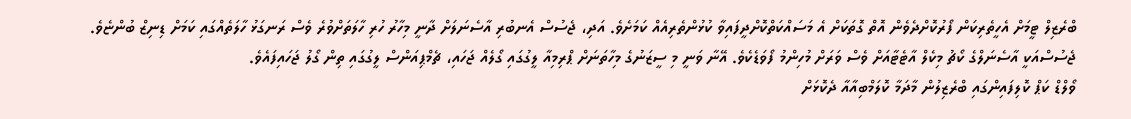ބްރެޒިލް ޓީމަށް އެހީތެރިކަން ފޯރުކޮށްދެވެން އޮތް ގޮތަކަށް އެ މަސައްކަތްކޮށްދީފައިވާ ކުޅުންތެރިއެއް ކަމަށެވެ. އަދި، ޖެސުސް އެނބުރި އާސެނަލަށް ދާނީ މިހާރު ހުރި ހާލަތަށްވުރެ ވެސް ރަނގަޅު ހާލަތެއްގައި ކަމަށް ޑިނިޒް ބުންޏެވެ.
ޖެސުސްއަކީ އާސެނަލްގެ ކޯޗު މިކެލް އާޓެޓާއަށް ވެސް ވަރަށް މުހިންމު ފޯވަޑެކެވެ. އޭނާ ވަނީ މި ސީޒަނުގެ މިހާތަނަށް ޕްރިމިއާ ލީގުގައި ގޯލެއް ޖަހައި، ޗެމްޕިއަންސް ލީގުގައި ތިން ގޯލު ޖަހައިފައެވެ.
ވޯލްޑް ކަޕް ކޮލިފައިންގައި ބްރެޒިލުން މާދަމާ ކޮލަމްބިއާއާ ދެކޮޅަށް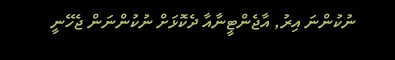ނުކުންނަ އިރު, އާޖެންޓީނާއާ ދެކޮޅަށް ނުކުންނަން ޖެހޭނީ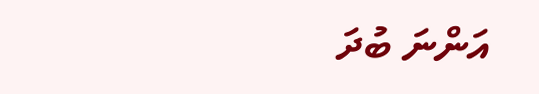އަންނަ ބުދަ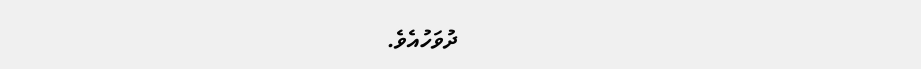ދުވަހުއެވެ.